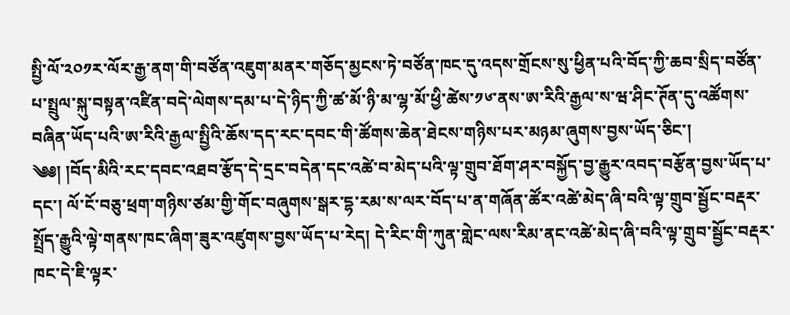སྤྱི་ལོ་༢༠༡ར་ལོར་རྒྱ་ནག་གི་བཙོན་འཇུག་མནར་གཅོད་མྱངས་ཏེ་བཙོན་ཁང་དུ་འདས་གྲོངས་སུ་ཕྱིན་པའི་བོད་ཀྱི་ཆབ་སྲིད་བཙོན་པ་སྤྲུལ་སྐུ་བསྟན་འཛིན་བདེ་ལེགས་དམ་པ་དེ་ཉིད་ཀྱི་ཚ་མོ་ཉི་མ་ལྷ་མོ་ཕྱི་ཚེས་༡༦་ནས་ཨ་རིའི་རྒྱལ་ས་ཝ་ཤིང་ཊོན་དུ་འཚོགས་བཞིན་ཡོད་པའི་ཨ་རིའི་རྒྱལ་སྤྱིའི་ཆོས་དད་རང་དབང་གི་ཚོགས་ཆེན་ཐེངས་གཉིས་པར་མཉམ་ཞུགས་བྱས་ཡོད་ཅིང་།
༄༅། །བོད་མིའི་རང་དབང་འཐབ་རྩོད་དེ་དྲང་བདེན་དང་འཚེ་བ་མེད་པའི་ལྟ་གྲུབ་ཐོག་ཤར་བསྐྱོད་བྱ་རྒྱུར་འབད་བརྩོན་བྱས་ཡོད་པ་དང་། ལོ་ངོ་བཅུ་ཕྲག་གཉིས་ཙམ་གྱི་གོང་བཞུགས་སྒར་དྷ་རམ་ས་ལར་བོད་པ་ན་གཞོན་ཚོར་འཚེ་མེད་ཞི་བའི་ལྟ་གྲུབ་སྦྱོང་བརྡར་སྤྲོད་རྒྱུའི་ལྟེ་གནས་ཁང་ཞིག་ཟུར་འཛུགས་བྱས་ཡོད་པ་རེད། དེ་རིང་གི་ཀུན་གླེང་ལས་རིམ་ནང་འཚེ་མེད་ཞི་བའི་ལྟ་གྲུབ་སྦྱོང་བརྡར་ཁང་དེ་ཇི་ལྟར་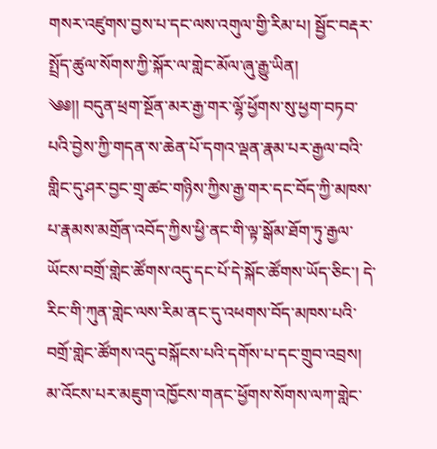གསར་འཛུགས་བྱས་པ་དང་ལས་འགུལ་གྱི་རིམ་པ། སྦྱོང་བརྡར་སྤྲོད་ཚུལ་སོགས་ཀྱི་སྐོར་ལ་གླེང་མོལ་ཞུ་རྒྱུ་ཡིན།
༄༅།། བདུན་ཕྲག་སྔོན་མར་རྒྱ་གར་ལྷོ་ཕྱོགས་སུ་ཕྱག་བཏབ་པའི་བྱེས་ཀྱི་གདན་ས་ཆེན་པོ་དགའ་ལྡན་རྣམ་པར་རྒྱལ་བའི་གླིང་དུ་ཤར་བྱང་གྲྭ་ཚང་གཉིས་ཀྱིས་རྒྱ་གར་དང་བོད་ཀྱི་མཁས་པ་རྣམས་མགྲོན་འབོད་ཀྱིས་ཕྱི་ནང་གི་ལྟ་སྒོམ་ཐོག་ཏུ་རྒྱལ་ཡོངས་བགྲོ་གླེང་ཚོགས་འདུ་དང་པོ་དེ་སྐོང་ཚོགས་ཡོད་ཅིང་། དེ་རིང་གི་ཀུན་གླེང་ལས་རིམ་ནང་དུ་འཕགས་བོད་མཁས་པའི་བགྲོ་གླེང་ཚོགས་འདུ་བསྐོངས་པའི་དགོས་པ་དང་གྲུབ་འབྲས། མ་འོངས་པར་མཇུག་འཁྱོངས་གནང་ཕྱོགས་སོགས་ལཀ་གླེང་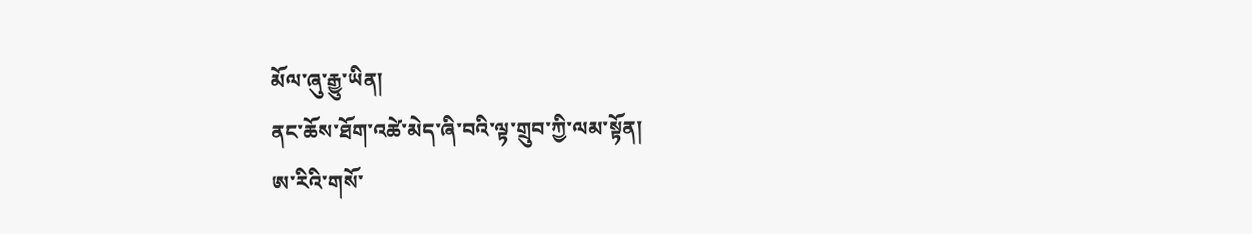མོལ་ཞུ་རྒྱུ་ཡིན།
ནང་ཆོས་ཐོག་འཚེ་མེད་ཞི་བའི་ལྟ་གྲུབ་ཀྱི་ལམ་སྟོན།
ཨ་རིའི་གསོ་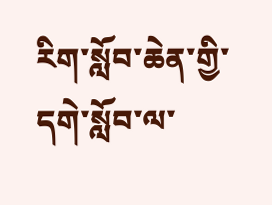རིག་སློབ་ཆེན་གྱི་དགེ་སློབ་ལ་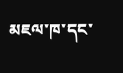མཇལ་ཁ་དང་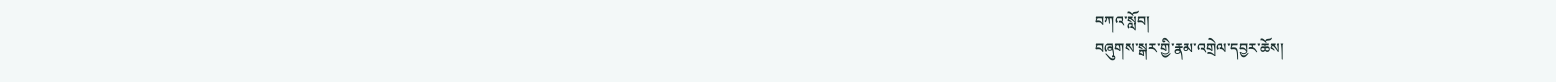བཀའ་སློབ།
བཞུགས་སྒར་གྱི་རྣམ་འགྲེལ་དབྱར་ཆོས།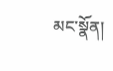མང་སྣོན།